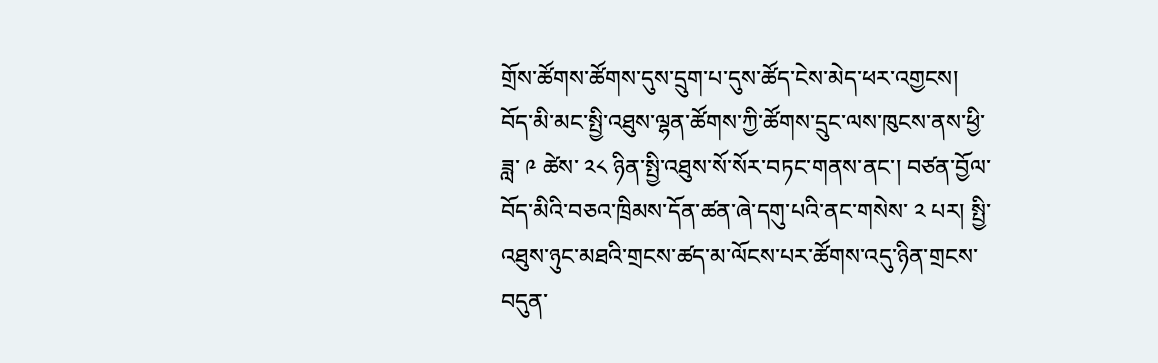གྲོས་ཚོགས་ཚོགས་དུས་དྲུག་པ་དུས་ཚོད་ངེས་མེད་ཕར་འགྱངས།
བོད་མི་མང་སྤྱི་འཐུས་ལྷན་ཚོགས་ཀྱི་ཚོགས་དྲུང་ལས་ཁུངས་ནས་ཕྱི་ཟླ་ ༩ ཚེས་ ༢༨ ཉིན་སྤྱི་འཐུས་སོ་སོར་བཏང་གནས་ནང་། བཙན་བྱོལ་བོད་མིའི་བཅའ་ཁྲིམས་དོན་ཚན་ཞེ་དགུ་པའི་ནང་གསེས་ ༢ པར། སྤྱི་འཐུས་ཉུང་མཐའི་གྲངས་ཚད་མ་ལོངས་པར་ཚོགས་འདུ་ཉིན་གྲངས་བདུན་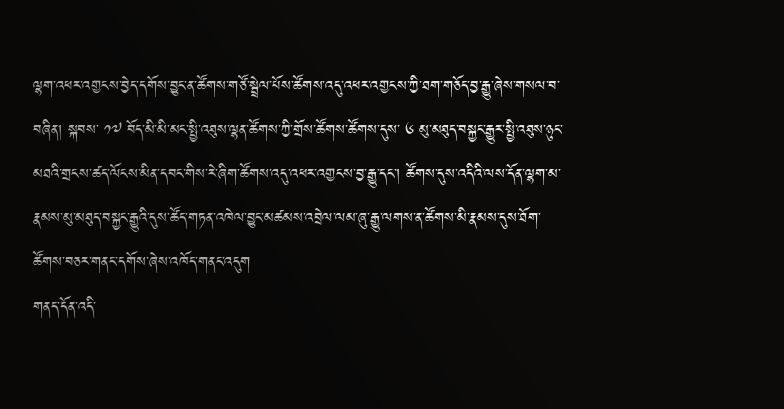ལྷག་འཕར་འགྱངས་བྱེད་དགོས་བྱུང་ན་ཚོགས་གཙོ་སྦྲེལ་པོས་ཚོགས་འདུ་འཕར་འགྱངས་ཀྱི་ཐག་གཅོད་བྱ་རྒྱུ་ཞེས་གསལ་བ་བཞིན། སྐབས་ ༡༧ བོད་མི་མི་མང་སྤྱི་འཐུས་ལྷན་ཚོགས་ཀྱི་གྲོས་ཚོགས་ཚོགས་དུས་ ༦ མུ་མཐུད་བསྐྱང་རྒྱུར་སྤྱི་འཐུས་ཉུང་མཐའི་གྲངས་ཚད་ལོངས་མིན་དབང་གིས་རེ་ཞིག་ཚོགས་འདུ་འཕར་འགྱངས་བྱ་རྒྱུ་དང་། ཚོགས་དུས་འདིའི་ལས་དོན་ལྷག་མ་རྣམས་མུ་མཐུད་བསྐྱང་རྒྱུའི་དུས་ཚོད་གཏན་འཁེལ་བྱུང་མཚམས་འབྲེལ་ལམ་ཞུ་རྒྱུ་ལགས་ན་ཚོགས་མི་རྣམས་དུས་ཐོག་ཚོགས་བཅར་གནང་དགོས་ཞེས་འཁོད་གནང་འདུག
གནད་དོན་འདི་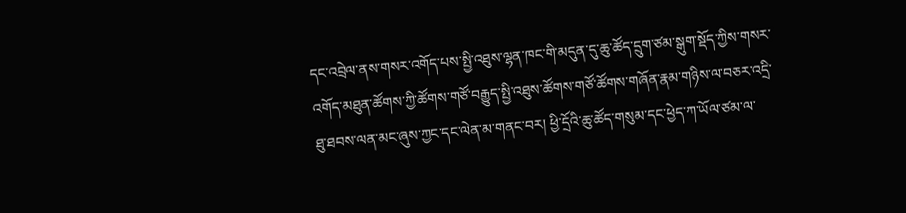དང་འབྲེལ་ནས་གསར་འགོད་པས་སྤྱི་འཐུས་ལྷན་ཁང་གི་མདུན་དུ་ཆུ་ཚོད་དྲུག་ཙམ་སྒུག་སྡོད་ཀྱིས་གསར་འགོད་མཐུན་ཚོགས་ཀྱི་ཚོགས་གཙོ་བརྒྱུད་སྤྱི་འཐུས་ཚོགས་གཙོ་ཚོགས་གཞོན་རྣམ་གཉིས་ལ་བཅར་འདྲི་ཐུ་ཐབས་ལན་མང་ཞུས་ཀྱང་དང་ལེན་མ་གནང་བར། ཕྱི་དྲོའི་ཆུ་ཚོད་གསུམ་དང་ཕྱེད་ཀ་ཡོལ་ཙམ་ལ་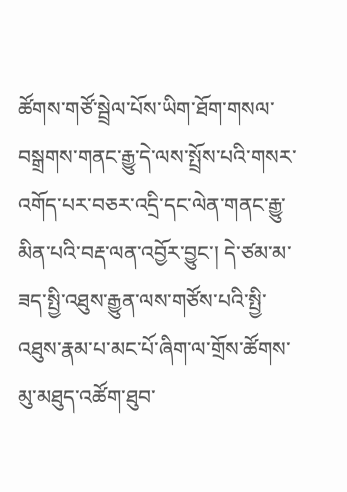ཚོགས་གཙོ་སྦྲེལ་པོས་ཡིག་ཐོག་གསལ་བསྒྲགས་གནང་རྒྱུ་དེ་ལས་སྤྲོས་པའི་གསར་འགོད་པར་བཅར་འདྲི་དང་ལེན་གནང་རྒྱུ་མིན་པའི་བརྡ་ལན་འབྱོར་བྱུང་། དེ་ཙམ་མ་ཟད་སྤྱི་འཐུས་རྒྱུན་ལས་གཙོས་པའི་སྤྱི་འཐུས་རྣམ་པ་མང་པོ་ཞིག་ལ་གྲོས་ཚོགས་མུ་མཐུད་འཚོག་ཐུབ་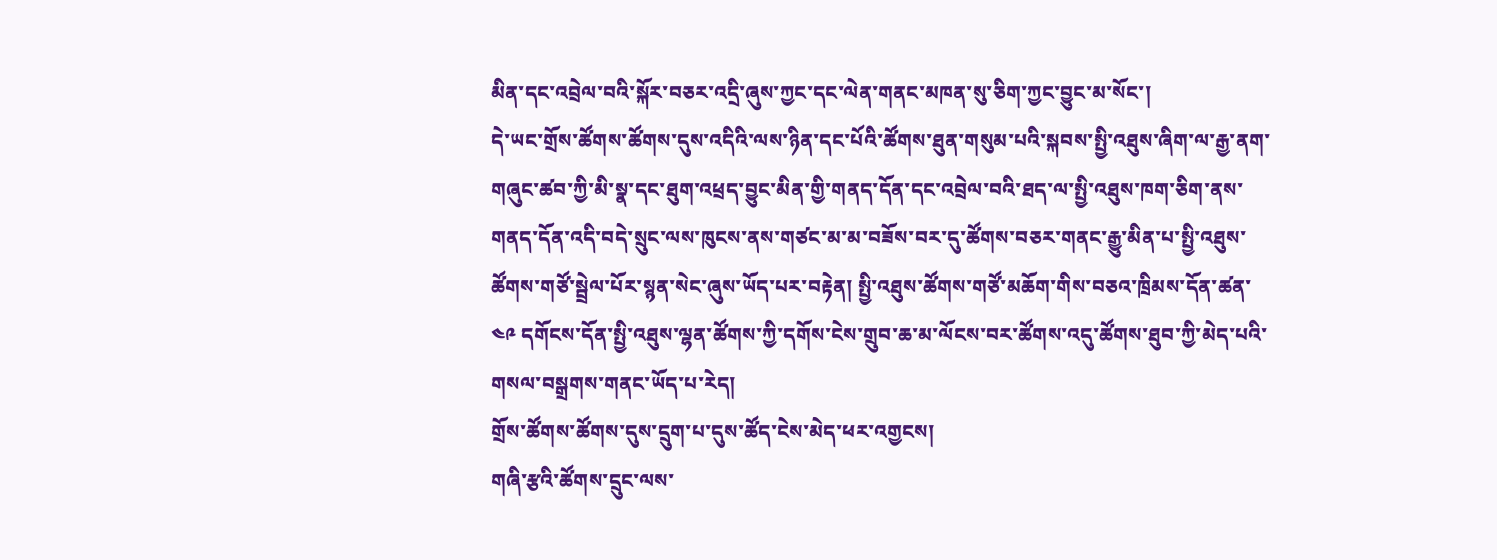མིན་དང་འབྲེལ་བའི་སྐོར་བཅར་འདྲི་ཞུས་ཀྱང་དང་ལེན་གནང་མཁན་སུ་ཅིག་ཀྱང་བྱུང་མ་སོང་།
དེ་ཡང་གྲོས་ཚོགས་ཚོགས་དུས་འདིའི་ལས་ཉིན་དང་པོའི་ཚོགས་ཐུན་གསུམ་པའི་སྐབས་སྤྱི་འཐུས་ཞིག་ལ་རྒྱ་ནག་གཞུང་ཚབ་ཀྱི་མི་སྣ་དང་ཐུག་འཕྲད་བྱུང་མིན་གྱི་གནད་དོན་དང་འབྲེལ་བའི་ཐད་ལ་སྤྱི་འཐུས་ཁག་ཅིག་ནས་གནད་དོན་འདི་བདེ་སྲུང་ལས་ཁུངས་ནས་གཙང་མ་མ་བཟོས་བར་དུ་ཚོགས་བཅར་གནང་རྒྱུ་མིན་པ་སྤྱི་འཐུས་ཚོགས་གཙོ་སྦྲེལ་པོར་སྙན་སེང་ཞུས་ཡོད་པར་བརྟེན། སྤྱི་འཐུས་ཚོགས་གཙོ་མཆོག་གིས་བཅའ་ཁྲིམས་དོན་ཚན་ ༤༩ དགོངས་དོན་སྤྱི་འཐུས་ལྷན་ཚོགས་ཀྱི་དགོས་ངེས་གྲུབ་ཆ་མ་ལོངས་བར་ཚོགས་འདུ་ཚོགས་ཐུབ་ཀྱི་མེད་པའི་གསལ་བསྒྲགས་གནང་ཡོད་པ་རེད།
གྲོས་ཚོགས་ཚོགས་དུས་དྲུག་པ་དུས་ཚོད་ངེས་མེད་ཕར་འགྱངས།
གཞི་རྩའི་ཚོགས་དྲུང་ལས་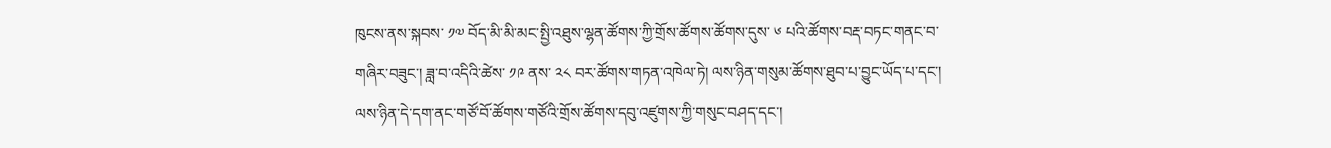ཁུངས་ནས་སྐབས་ ༡༧ བོད་མི་མི་མང་སྤྱི་འཐུས་ལྷན་ཚོགས་ཀྱི་གྲོས་ཚོགས་ཚོགས་དུས་ ༦ པའི་ཚོགས་བརྡ་བཏང་གནང་བ་གཞིར་བཟུང་། ཟླ་བ་འདིའི་ཚེས་ ༡༩ ནས་ ༢༨ བར་ཚོགས་གཏན་འཁེལ་ཏེ། ལས་ཉིན་གསུམ་ཚོགས་ཐུབ་པ་བྱུང་ཡོད་པ་དང་། ལས་ཉིན་དེ་དག་ནང་གཙོ་བོ་ཚོགས་གཙོའི་གྲོས་ཚོགས་དབུ་འཛུགས་ཀྱི་གསུང་བཤད་དང་།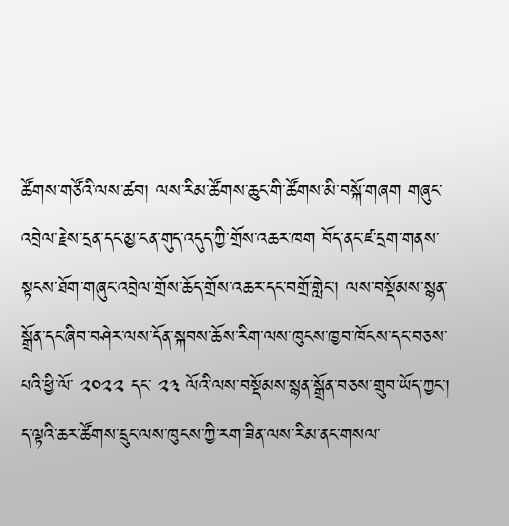ཚོགས་གཙོའི་ལས་ཚབ། ལས་རིམ་ཚོགས་ཆུང་གི་ཚོགས་མི་བསྐོ་གཞག གཞུང་འབྲེལ་རྗེས་དྲན་དང་མྱ་ངན་གུད་འདུད་ཀྱི་གྲོས་འཆར་ཁག བོད་ནང་ཛ་དྲག་གནས་སྟངས་ཐོག་གཞུང་འབྲེལ་གྲོས་ཆོད་གྲོས་འཆར་དང་བགྲོ་གླེང་། ལས་བསྡོམས་སྙན་སྒྲོན་དང་ཞིབ་བཤེར་ལས་དོན་སྐབས་ཆོས་རིག་ལས་ཁུངས་ཁྱབ་ཁོངས་དང་བཅས་པའི་ཕྱི་ལོ་ ༢༠༢༢ དང་ ༢༣ ལོའི་ལས་བསྡོམས་སྙན་སྒྲོན་བཅས་གྲུབ་ཡོད་ཀྱང་། ད་ལྟའི་ཆར་ཚོགས་དྲུང་ལས་ཁུངས་ཀྱི་རག་ཟིན་ལས་རིམ་ནང་གསལ་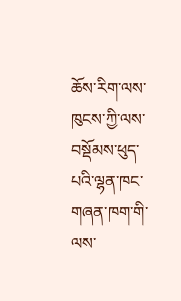ཆོས་རིག་ལས་ཁུངས་ཀྱི་ལས་བསྡོམས་ཕུད་པའི་ལྷན་ཁང་གཞན་ཁག་གི་ལས་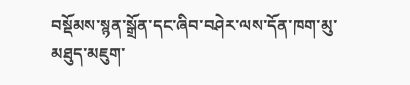བསྡོམས་སྙན་སྒྲོན་དང་ཞིབ་བཤེར་ལས་དོན་ཁག་མུ་མཐུད་མཇུག་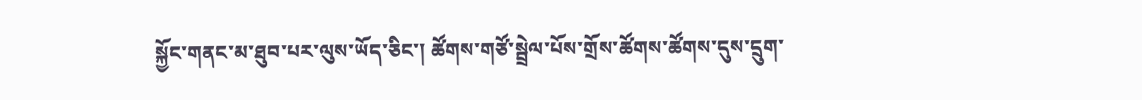སྐྱོང་གནང་མ་ཐུབ་པར་ལུས་ཡོད་ཅིང་། ཚོགས་གཙོ་སྦྲེལ་པོས་གྲོས་ཚོགས་ཚོགས་དུས་དྲུག་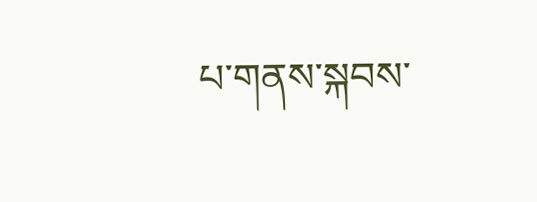པ་གནས་སྐབས་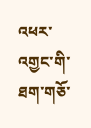འཕར་འགྱང་གི་ཐག་གཅོ་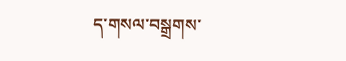ད་གསལ་བསྒྲགས་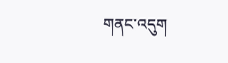གནང་འདུག